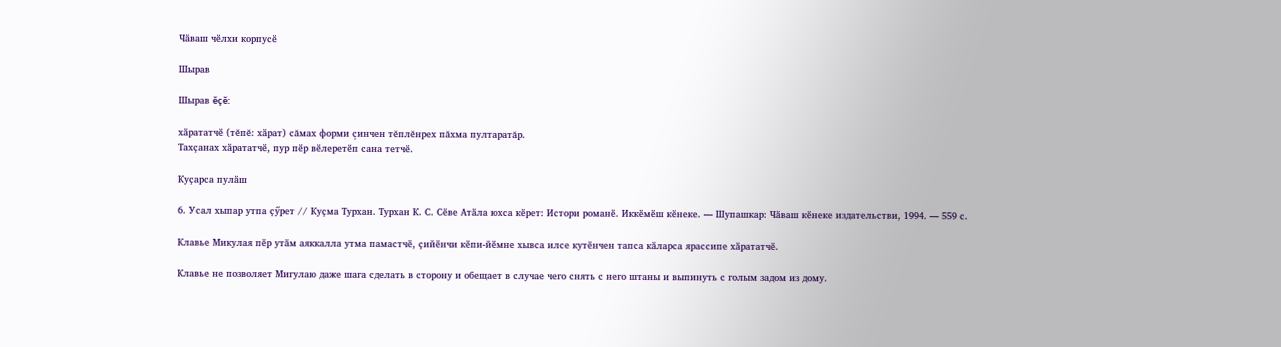Чӑваш чӗлхи корпусӗ

Шырав

Шырав ĕçĕ:

хӑрататчӗ (тĕпĕ: хӑрат) сăмах форми çинчен тĕплĕнрех пăхма пултаратăр.
Тахҫанах хӑрататчӗ, пур пӗр вӗлеретӗп сана тетчӗ.

Куҫарса пулӑш

6. Усал хыпар утпа ҫӳрет // Куҫма Турхан. Турхан К. С. Сӗве Атӑла юхса кӗрет: Истори романӗ. Иккӗмӗш кӗнеке. — Шупашкар: Чӑваш кӗнеке издательстви, 1994. — 559 с.

Клавье Микулая пӗр утӑм аяккалла утма памастчӗ, ҫийӗнчи кӗпи-йӗмне хывса илсе кутӗнчен тапса кӑларса ярассипе хӑрататчӗ.

Клавье не позволяет Мигулаю даже шага сделать в сторону и обещает в случае чего снять с него штаны и выпинуть с голым задом из дому.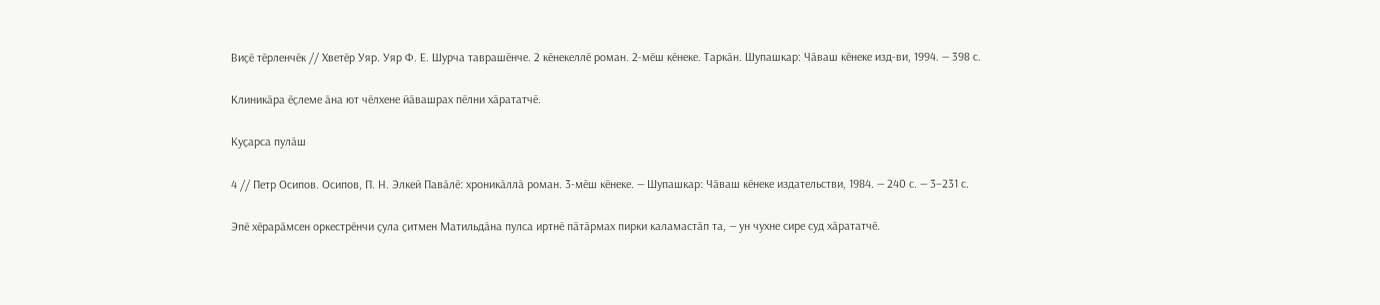Виҫӗ тӗрленчӗк // Хветӗр Уяр. Уяр Ф. Е. Шурча таврашӗнче. 2 кӗнекеллӗ роман. 2-мӗш кӗнеке. Таркӑн. Шупашкар: Чӑваш кӗнеке изд-ви, 1994. — 398 с.

Клиникӑра ӗҫлеме ӑна ют чӗлхене йӑвашрах пӗлни хӑрататчӗ.

Куҫарса пулӑш

4 // Петр Осипов. Осипов, П. Н. Элкей Павӑлӗ: хроникӑллӑ роман. 3-мӗш кӗнеке. — Шупашкар: Чӑваш кӗнеке издательстви, 1984. — 240 с. — 3–231 с.

Эпӗ хӗрарӑмсен оркестрӗнчи ҫула ҫитмен Матильдӑна пулса иртнӗ пӑтӑрмах пирки каламастӑп та, — ун чухне сире суд хӑрататчӗ.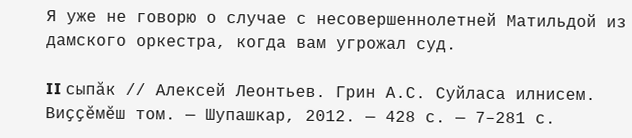Я уже не говорю о случае с несовершеннолетней Матильдой из дамского оркестра, когда вам угрожал суд.

II сыпӑк // Алексей Леонтьев. Грин А.С. Суйласа илнисем. Виҫҫӗмӗш том. — Шупашкар, 2012. — 428 с. — 7–281 с.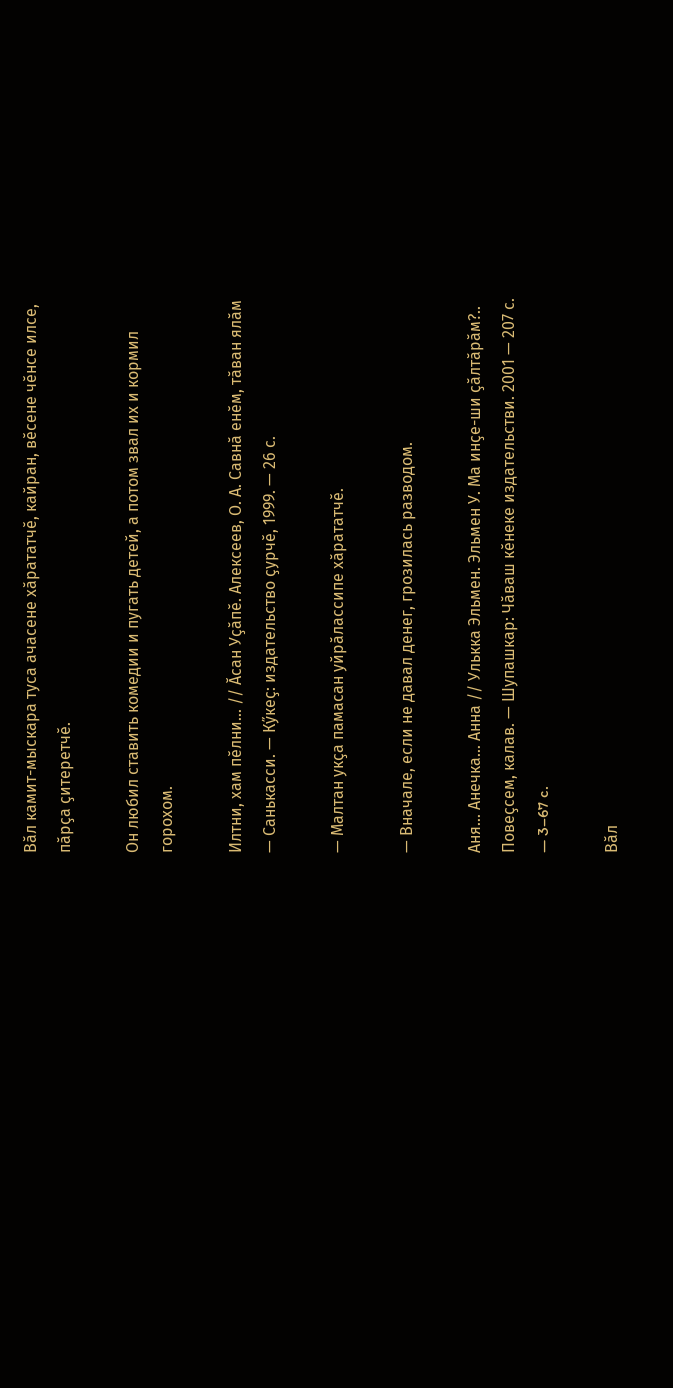Вӑл камит-мыскара туса ачасене хӑрататчӗ, кайран, вӗсене чӗнсе илсе, пӑрҫа ҫитеретчӗ.

Он любил ставить комедии и пугать детей, а потом звал их и кормил горохом.

Илтни, хам пӗлни... // Ӑсан Уҫӑпӗ. Алексеев, О. А. Савнӑ енӗм, тӑван ялӑм — Санькасси. — Кӳкеҫ: издательство ҫурчӗ, 1999. — 26 с.

— Малтан укҫа памасан уйрӑлассипе хӑрататчӗ.

— Вначале, если не давал денег, грозилась разводом.

Аня… Анечка… Анна // Улькка Эльмен. Эльмен У. Ма инҫе-ши ҫӑлтӑрӑм?.. Повеҫсем, калав. — Шупашкар: Чӑваш кӗнеке издательстви. 2001 — 207 с. — 3–67 c.

Вӑл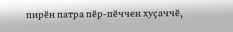пирӗн патра пӗр-пӗччен хуҫаччӗ,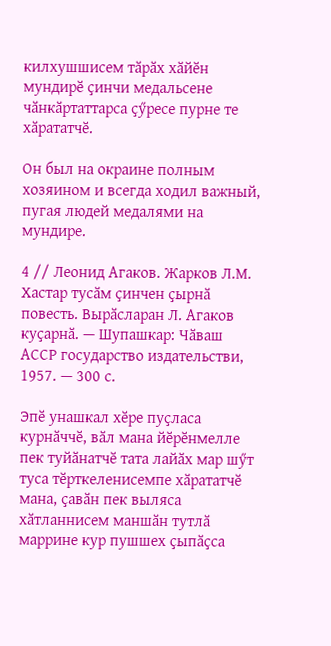килхушшисем тӑрӑх хӑйӗн мундирӗ ҫинчи медальсене чӑнкӑртаттарса ҫӳресе пурне те хӑрататчӗ.

Он был на окраине полным хозяином и всегда ходил важный, пугая людей медалями на мундире.

4 // Леонид Агаков. Жарков Л.М. Хастар тусӑм ҫинчен ҫырнӑ повесть. Вырӑсларан Л. Агаков куҫарнӑ. — Шупашкар: Чӑваш АССР государство издательстви, 1957. — 300 с.

Эпӗ унашкал хӗре пуҫласа курнӑччӗ, вӑл мана йӗрӗнмелле пек туйӑнатчӗ тата лайӑх мар шӳт туса тӗрткеленисемпе хӑрататчӗ мана, ҫавӑн пек выляса хӑтланнисем маншӑн тутлӑ маррине кур пушшех ҫыпӑҫса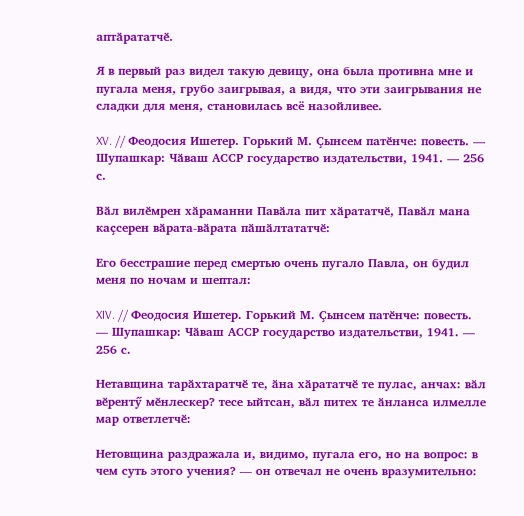аптӑрататчӗ.

Я в первый раз видел такую девицу, она была противна мне и пугала меня, грубо заигрывая, а видя, что эти заигрывания не сладки для меня, становилась всё назойливее.

XV. // Феодосия Ишетер. Горький М. Ҫынсем патӗнче: повесть. — Шупашкар: Чӑваш АССР государство издательстви, 1941. — 256 с.

Вӑл вилӗмрен хӑраманни Павӑла пит хӑрататчӗ, Павӑл мана каҫсерен вӑрата-вӑрата пӑшӑлтататчӗ:

Его бесстрашие перед смертью очень пугало Павла, он будил меня по ночам и шептал:

XIV. // Феодосия Ишетер. Горький М. Ҫынсем патӗнче: повесть. — Шупашкар: Чӑваш АССР государство издательстви, 1941. — 256 с.

Нетавщина тарӑхтаратчӗ те, ӑна хӑрататчӗ те пулас, анчах: вӑл вӗрентӳ мӗнлескер? тесе ыйтсан, вӑл питех те ӑнланса илмелле мар ответлетчӗ:

Нетовщина раздражала и, видимо, пугала его, но на вопрос: в чем суть этого учения? — он отвечал не очень вразумительно: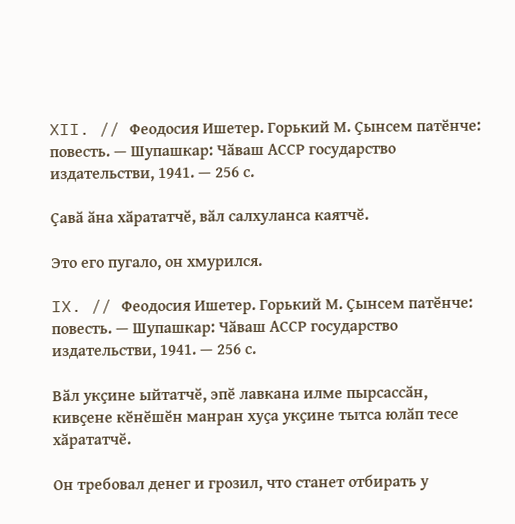XII. // Феодосия Ишетер. Горький М. Ҫынсем патӗнче: повесть. — Шупашкар: Чӑваш АССР государство издательстви, 1941. — 256 с.

Ҫавӑ ӑна хӑрататчӗ, вӑл салхуланса каятчӗ.

Это его пугало, он хмурился.

IX. // Феодосия Ишетер. Горький М. Ҫынсем патӗнче: повесть. — Шупашкар: Чӑваш АССР государство издательстви, 1941. — 256 с.

Вӑл укҫине ыйтатчӗ, эпӗ лавкана илме пырсассӑн, кивҫене кӗнӗшӗн манран хуҫа укҫине тытса юлӑп тесе хӑрататчӗ.

Он требовал денег и грозил, что станет отбирать у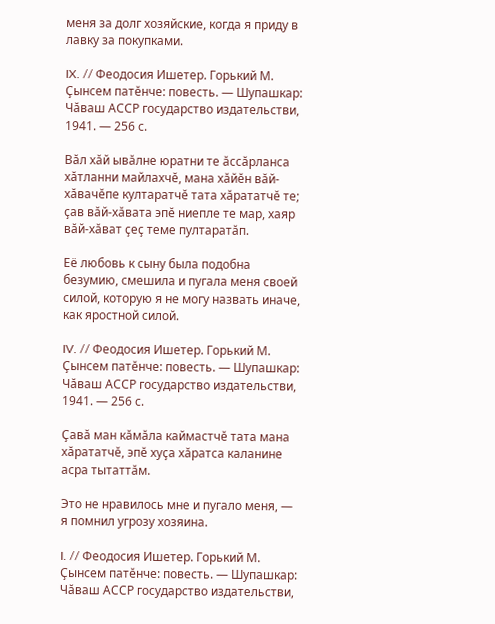меня за долг хозяйские, когда я приду в лавку за покупками.

IX. // Феодосия Ишетер. Горький М. Ҫынсем патӗнче: повесть. — Шупашкар: Чӑваш АССР государство издательстви, 1941. — 256 с.

Вӑл хӑй ывӑлне юратни те ӑссӑрланса хӑтланни майлахчӗ, мана хӑйӗн вӑй-хӑвачӗпе култаратчӗ тата хӑрататчӗ те; ҫав вӑй-хӑвата эпӗ ниепле те мар, хаяр вӑй-хӑват ҫеҫ теме пултаратӑп.

Её любовь к сыну была подобна безумию, смешила и пугала меня своей силой, которую я не могу назвать иначе, как яростной силой.

IV. // Феодосия Ишетер. Горький М. Ҫынсем патӗнче: повесть. — Шупашкар: Чӑваш АССР государство издательстви, 1941. — 256 с.

Ҫавӑ ман кӑмӑла каймастчӗ тата мана хӑрататчӗ, эпӗ хуҫа хӑратса каланине асра тытаттӑм.

Это не нравилось мне и пугало меня, — я помнил угрозу хозяина.

I. // Феодосия Ишетер. Горький М. Ҫынсем патӗнче: повесть. — Шупашкар: Чӑваш АССР государство издательстви,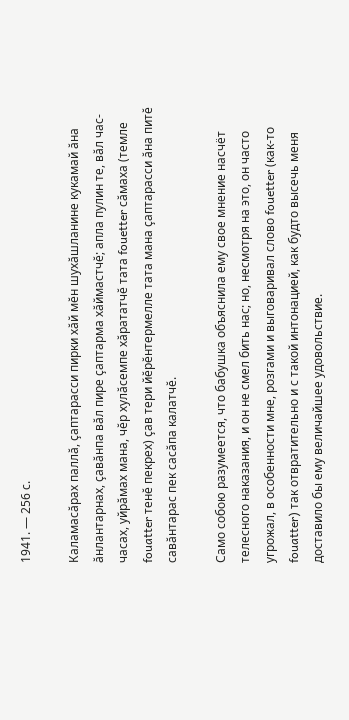1941. — 256 с.

Каламасӑрах паллӑ, ҫаптарасси пирки хӑй мӗн шухӑшланине кукамай ӑна ӑнлантарнах, ҫавӑнпа вӑл пире ҫаптарма хӑймастчӗ; апла пулин те, вӑл час-часах, уйрӑмах мана, чӗр хулӑсемпе хӑрататчӗ тата fouetter сӑмаха (темле fouatter тенӗ пекрех) ҫав тери йӗрӗнтермелле тата мана ҫаптарасси ӑна питӗ савӑнтарас пек сасӑпа калатчӗ.

Само собою разумеется, что бабушка объяснила ему свое мнение насчёт телесного наказания, и он не смел бить нас; но, несмотря на это, он часто угрожал, в особенности мне, розгами и выговаривал слово fouetter (как-то fouatter) так отвратительно и с такой интонацией, как будто высечь меня доставило бы ему величайшее удовольствие.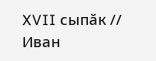XVII сыпӑк // Иван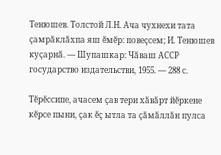Тенюшев. Толстой Л.Н. Ача чухнехи тата ҫамрӑклӑхпа яш ӗмӗр: повеҫсем; И. Тенюшев куҫарнӑ. — Шупашкар: Чӑваш АССР государство издательстви, 1955. — 288 с.

Тӗрӗссипе, ачасем ҫав тери хӑвӑрт йӗркене кӗрсе пыни, ҫак ӗҫ ытла та ҫӑмӑллӑн пулса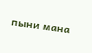пыни мана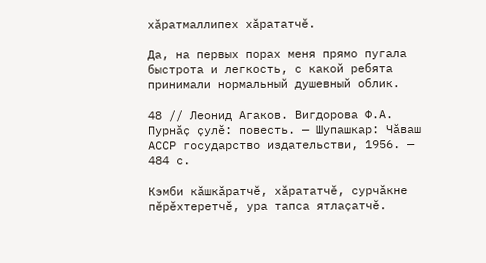хӑратмаллипех хӑрататчӗ.

Да, на первых порах меня прямо пугала быстрота и легкость, с какой ребята принимали нормальный душевный облик.

48 // Леонид Агаков. Вигдорова Ф.А. Пурнӑҫ ҫулӗ: повесть. — Шупашкар: Чӑваш АССР государство издательстви, 1956. — 484 с.

Кэмби кӑшкӑратчӗ, хӑрататчӗ, сурчӑкне пӗрӗхтеретчӗ, ура тапса ятлаҫатчӗ.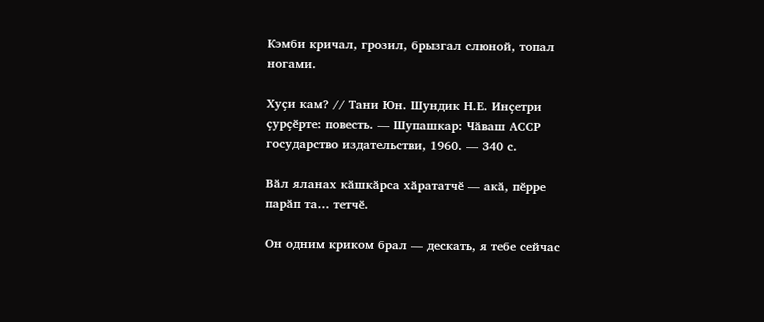Кэмби кричал, грозил, брызгал слюной, топал ногами.

Хуҫи кам? // Тани Юн. Шундик Н.Е. Инҫетри ҫурҫӗрте: повесть. — Шупашкар: Чӑваш АССР государство издательстви, 1960. — 340 с.

Вӑл яланах кӑшкӑрса хӑрататчӗ — акӑ, пӗрре парӑп та… тетчӗ.

Он одним криком брал — дескать, я тебе сейчас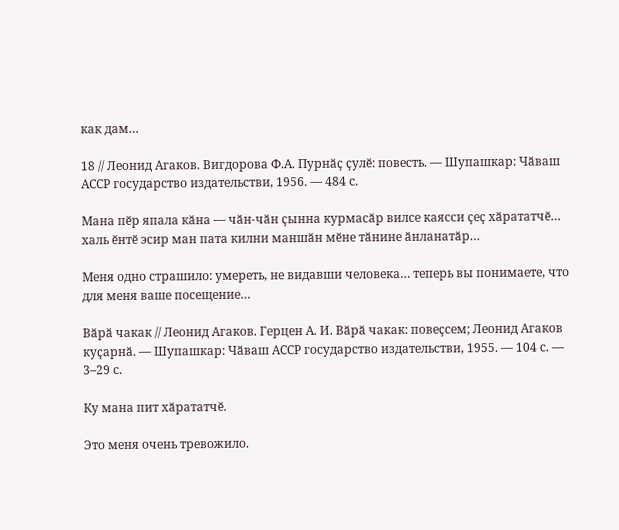как дам…

18 // Леонид Агаков. Вигдорова Ф.А. Пурнӑҫ ҫулӗ: повесть. — Шупашкар: Чӑваш АССР государство издательстви, 1956. — 484 с.

Мана пӗр япала кӑна — чӑн-чӑн ҫынна курмасӑр вилсе каясси ҫеҫ хӑрататчӗ… халь ӗнтӗ эсир ман пата килни маншӑн мӗне тӑнине ӑнланатӑр…

Меня одно страшило: умереть, не видавши человека… теперь вы понимаете, что для меня ваше посещение…

Вӑрӑ чакак // Леонид Агаков. Герцен А. И. Вӑрӑ чакак: повеҫсем; Леонид Агаков куҫарнӑ. — Шупашкар: Чӑваш АССР государство издательстви, 1955. — 104 с. — 3–29 с.

Ку мана пит хӑрататчӗ.

Это меня очень тревожило.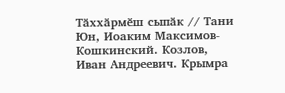Тӑххӑрмӗш сыпӑк // Тани Юн, Иоаким Максимов-Кошкинский. Козлов, Иван Андреевич. Крымра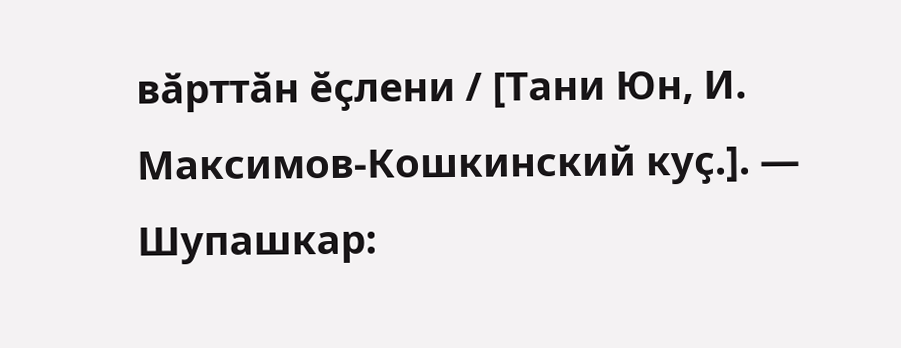вӑрттӑн ӗҫлени / [Тани Юн, И. Максимов-Кошкинский куҫ.]. — Шупашкар: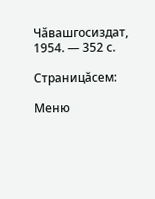Чӑвашгосиздат, 1954. — 352 с.

Страницăсем:

Меню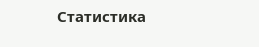Статистика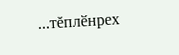...тĕплӗнрех